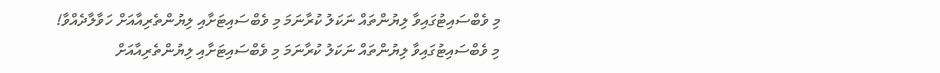މި ވެބްސައިޓުގައިވާ ލިޔުންތައް ނަކަލު ކުރާނަމަ މި ވެބްސައިޓަށާއި ލިޔުންތެރިއާއަށް ހަވާލާދެއްވާ!
މި ވެބްސައިޓުގައިވާ ލިޔުންތައް ނަކަލު ކުރާނަމަ މި ވެބްސައިޓަށާއި ލިޔުންތެރިއާއަށް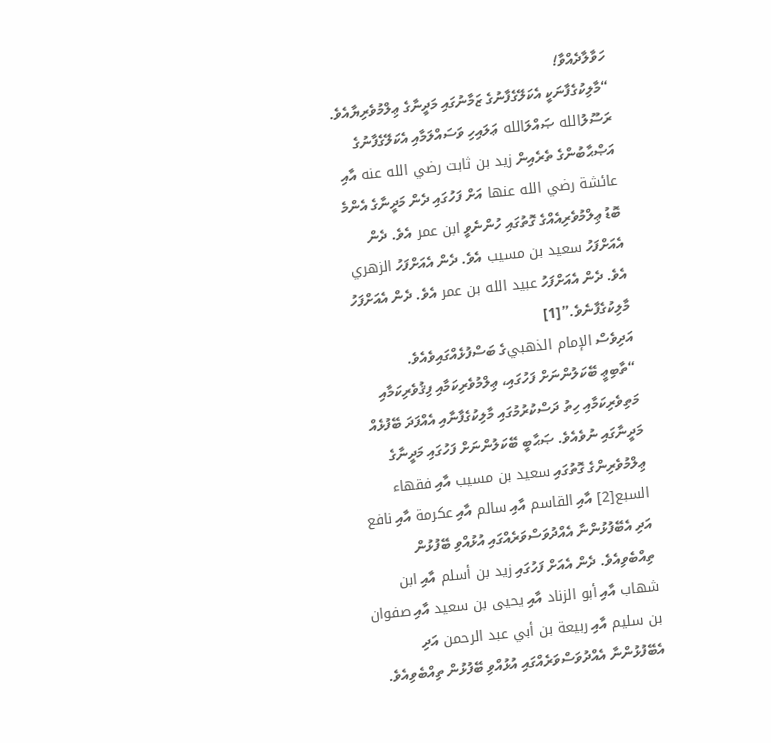ހަވާލާދެއްވާ!
“މާލިކުގެފާނަކީ އެކަލޭގެފާނުގެ ޒަމާނުގައި މަދީނާގެ ޢިލްމުވެރިޔާއެވެ. ރަސޫލުالله ޞައްލަالله ޢަލައިހި ވަސައްލަމާއި އެކަލޭގެފާނުގެ އަޞްޙާބުންގެ ތެރެއިން زيد بن ثابت رضي الله عنه އާއި عائشة رضي الله عنها އަށް ފަހުގައި ދެން މަދީނާގެ އެންމެ ބޮޑު ޢިލްމުވެރިއެއްގެ ގޮތުގައި ހުންނެވީ ابن عمر އެވެ. ދެން އެއަށްފަހު سعيد بن مسيب އެވެ. ދެން އެއަށްފަހު الزهري އެވެ. ދެން އެއަށްފަހު عبيد الله بن عمر އެވެ. ދެން އެއަށްފަހު މާލިކުގެފާނެވެ.”[1]
އަދިވެސް الإمام الذهبيގެ ބަސްފުޅެއްގައިވެއެވެ.
“ތާބިޢީ ބޭކަލުންނަށް ފަހުގައި، ޢިލްމުވެރިކަމާއި ފިޤުވެރިކަމާއި މަތިވެރިކަމާއި ހިތު ދަސްކުރުމުގައި މާލިކުގެފާނާއި އެއްފަދަ ބޭފުޅެއް މަދީނާގައި ނުވެއެވެ. ޞަޙާބީ ބޭކަލުންނަށް ފަހުގައި މަދީނާގެ ޢިލްމުވެރިންގެ ގޮތުގައި سعيد بن مسيب އާއި فقهاء السبع[2] އާއި القاسم އާއި سالم އާއި عكرمة އާއި نافع އަދި އެބޭފުޅުންނާ އެއްދުވަސްވަރެއްގައި އުޅުއްވި ބޭފުޅުން ތިއްބެވިއެވެ. ދެން އެއަށް ފަހުގައި زيد بن أسلم އާއި ابن شهاب އާއި أبو الزناد އާއި يحيى بن سعيد އާއި صفوان بن سليم އާއި ربيعة بن أبي عبد الرحمن އަދި އެބޭފުޅުންނާ އެއްދުވަސްވަރެއްގައި އުޅުއްވި ބޭފުޅުން ތިއްބެވިއެވެ.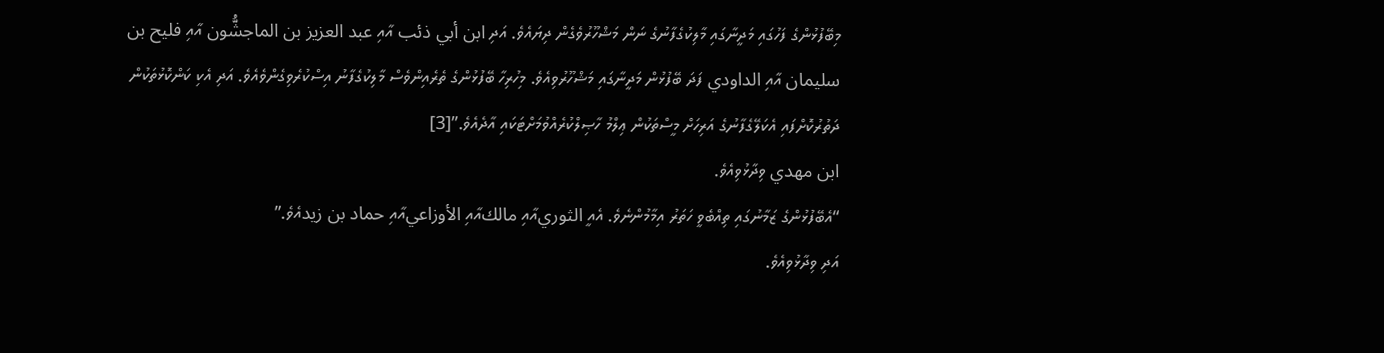މިބޭފުޅުންގެ ފަހުގައި މަދީނާގައި މާލިކުގެފާނުގެ ނަން މަޝްހޫރުވެގެން ދިޔައެވެ. އަދި ابن أبي ذئب އާއި عبد العزيز بن الماجشُّون އާއި فليح بن سليمان އާއި الداودي ފަދަ ބޭފުޅުން މަދީނާގައި މަޝްހޫރުވިއެވެ. މިހުރިހާ ބޭފުޅުންގެ ތެރެއިންވެސް މާލިކުގެފާނު އިސްކުރެވިގެންވެއެވެ. އަދި އެކި ކަންކޮޅުތަކުން ދަތުރުކޮށްފައި އެކަލޭގެފާނުގެ އަރިހަށް މީސްތަކުން ޢިލްމު ހާޞިލްކުރެއްވުމަށްޓަކައި އާދެއެވެ.”[3]
ابن مهدي ވިދާޅުވިއެވެ.
“އެބޭފުޅުންގެ ޒަމާނުގައި ތިއްބެވީ ހަތަރު އިމާމުންނެވެ. އެއީ الثوريއާއި مالكއާއި الأوزاعيއާއި حماد بن زيدއެވެ.”
އަދި ވިދާޅުވިއެވެ.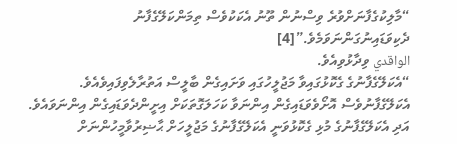“މާލިކުގެފާނަށްވުރެ ވިސްނުން ތޫނު އެކަކުވެސް ތިމަންކަލޭގެފާނު ދެކިވަޑައިނުގަންނަވަމެވެ.”[4]
الواقدي ވިދާޅުވިއެވެ.
“އެކަލޭގެފާނުގެ ގެކޮޅުގައިވާ މަޖުލީހުގައި ވަށައިގެން ބާލީސް އަތުރާލެވިފައިވެއެވެ. އެކަލޭގެފާނުވެސް އޮށޯވެވަޑައިގެން އިންނަވާ ކަހަލަގޮތަކަށް އިށީންދެވަޑައިގެން އިންނަވައެވެ. އަދި އެކަލޭގެފާނުގެ މުޅި ގެކޮޅުވަނީ އެކަލޭގެފާނުގެ މަޖުލީހަށް ޙާޟިރުވާމީހުންނަށް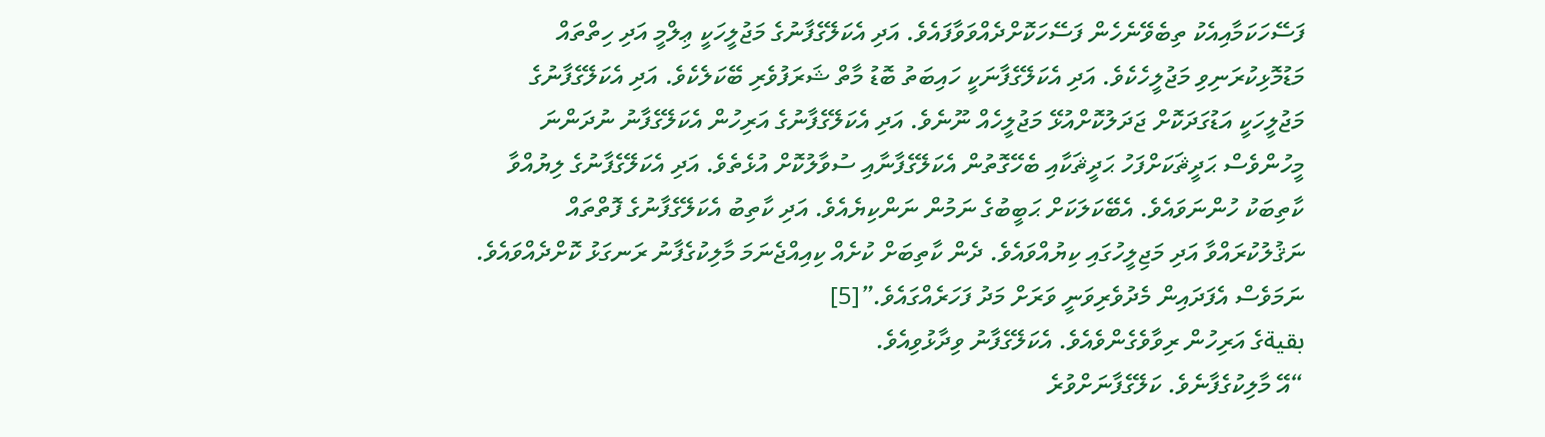ފަސޭހަކަމާއިއެކު ތިބެވޭނެހެން ފަސޭހަކޮށްދެއްވަވާފައެވެ. އަދި އެކަލޭގެފާނުގެ މަޖުލީހަކީ ޢިލްމީ އަދި ހިތްތައް މަޑުމޮޅިކުރަނިވި މަޖުލީހެކެވެ. އަދި އެކަލޭގެފާނަކީ ހައިބަތު ބޮޑު މާތް ޝަރަފުވެރި ބޭކަލެކެވެ. އަދި އެކަލޭގެފާނުގެ މަޖުލީހަކީ އަޑުގަދަކޮށް ޖަދަލުކޮށްއުޅޭ މަޖުލީހެއް ނޫނެވެ. އަދި އެކަލޭގެފާނުގެ އަރިހުން އެކަލޭގެފާނު ނުދަންނަ މީހުންވެސް ޙަދީޘަކަށްފަހު ޙަދީޘަކާއި ބެހޭގޮތުން އެކަލޭގެފާނާއި ސުވާލުކޮށް އުޅެތެވެ. އަދި އެކަލޭގެފާނުގެ ލިޔުއްވާ ކާތިބަކު ހުންނަވައެވެ. އެބޭކަލަކަށް ޙަބީބުގެ ނަމުން ނަންކިޔެއެވެ. އަދި ކާތިބު އެކަލޭގެފާނުގެ ފޮތްތައް ނަޤުލުކުރައްވާ އަދި މަޖިލީހުގައި ކިޔުއްވައެވެ. ދެން ކާތިބަށް ކުށެއް ކިއިއްޖެނަމަ މާލިކުގެފާނު ރަނގަޅު ކޮށްދެއްވައެވެ. ނަމަވެސް އެފަދައިން މެދުވެރިވަނީ ވަރަށް މަދު ފަހަރެއްގައެވެ.”[5]
بقيةގެ އަރިހުން ރިވާވެގެންވެއެވެ. އެކަލޭގެފާނު ވިދާޅުވިއެވެ.
“އޭ މާލިކުގެފާނެވެ. ކަލޭގެފާނަށްވުރެ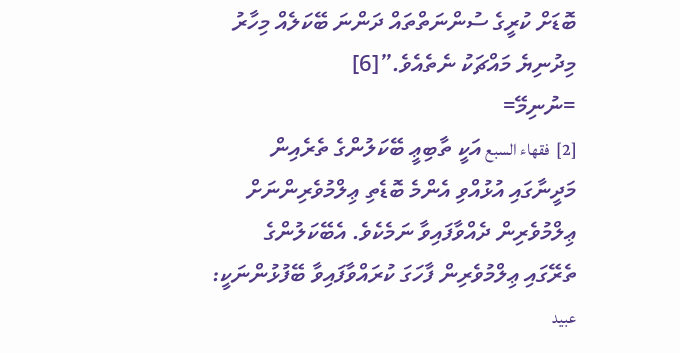ބޮޑަށް ކުރީގެ ސުންނަތްތައް ދަންނަ ބޭކަލެއް މިހާރު މިދުނިޔެ މައްޗަކު ނެތެއެވެ.”[6]
=ނުނިމޭ=
[2]  فقهاء السبع އަކީ ތާބިޢީ ބޭކަލުންގެ ތެރެއިން މަދީނާގައި އުޅުއްވި އެންމެ ބޮޑެތި ޢިލްމުވެރިންނަށް ޢިލްމުވެރިން ދެއްވާފައިވާ ނަމެކެވެ. އެބޭކަލުންގެ ތެރޭގައި ޢިލްމުވެރިން ފާހަގަ ކުރައްވާފައިވާ ބޭފުޅުންނަކީ: عبيد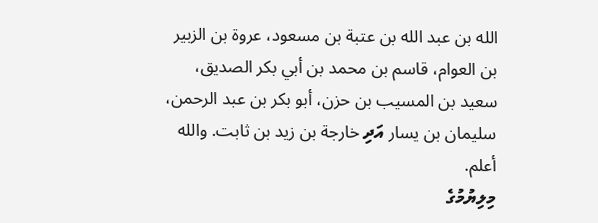الله بن عبد الله بن عتبة بن مسعود، عروة بن الزبير بن العوام، قاسم بن محمد بن أبي بكر الصديق، سعيد بن المسيب بن حزن، أبو بكر بن عبد الرحمن، سليمان بن يسار އަދި خارجة بن زيد بن ثابت. والله أعلم.
މިލިޔުމުގެ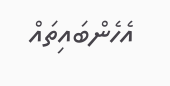އެހެންބައިތައް